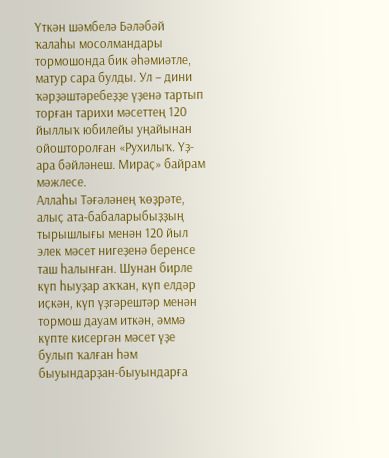Үткән шәмбелә Бәләбәй ҡалаһы мосолмандары тормошонда бик әһәмиәтле, матур сара булды. Ул – дини ҡәрҙәштәребеҙҙе үҙенә тартып торған тарихи мәсеттең 120 йыллыҡ юбилейы уңайынан ойошторолған «Рухилыҡ. Үҙ-ара бәйләнеш. Мираҫ» байрам мәжлесе.
Аллаһы Тәғәләнең ҡөҙрәте, алыҫ ата-бабаларыбыҙҙың тырышлығы менән 120 йыл элек мәсет нигеҙенә беренсе таш һалынған. Шунан бирле күп һыуҙар аҡҡан, күп елдәр иҫкән, күп үҙгәрештәр менән тормош дауам иткән, әммә күпте кисергән мәсет үҙе булып ҡалған һәм быуындарҙан-быуындарға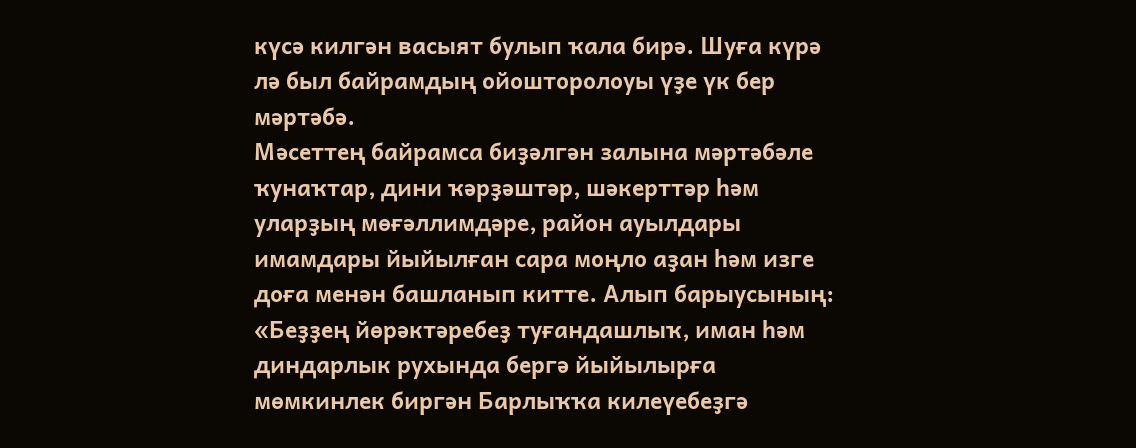күсә килгән васыят булып ҡала бирә. Шуға күрә лә был байрамдың ойошторолоуы үҙе үк бер мәртәбә.
Мәсеттең байрамса биҙәлгән залына мәртәбәле ҡунаҡтар, дини ҡәрҙәштәр, шәкерттәр һәм уларҙың мөғәллимдәре, район ауылдары имамдары йыйылған сара моңло аҙан һәм изге доға менән башланып китте. Алып барыусының: «Беҙҙең йөрәктәребеҙ туғандашлыҡ, иман һәм диндарлык рухында бергә йыйылырға мөмкинлек биргән Барлыҡҡа килеүебеҙгә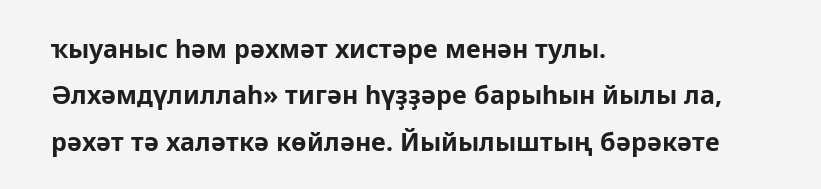ҡыуаныс һәм рәхмәт хистәре менән тулы. Әлхәмдүлиллаһ» тигән һүҙҙәре барыһын йылы ла, рәхәт тә халәткә көйләне. Йыйылыштың бәрәкәте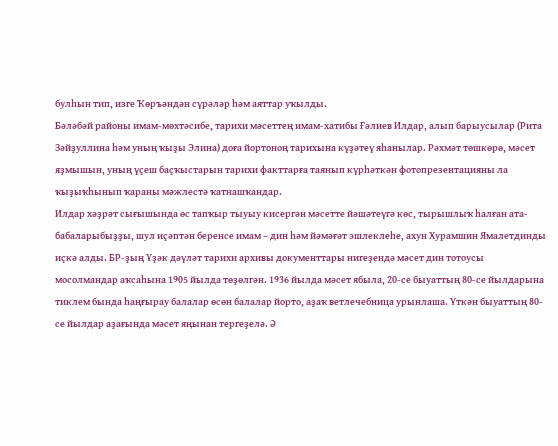булһын тип, изге Ҡөръәндән сүрәләр һәм аяттар уҡылды.
Бәләбәй районы имам-мөхтәсибе, тарихи мәсеттең имам-хатибы Ғәлиев Илдар, алып барыусылар (Рита Зәйҙуллина һәм уның ҡыҙы Элина) доға йортоноң тарихына күҙәтеү яһанылар. Рәхмәт төшкөрө, мәсет яҙмышын, уның үҫеш баҫҡыстарын тарихи факттарға таянып күрһәткән фотопрезентацияны ла ҡыҙыҡһынып ҡараны мәжлестә ҡатнашҡандар.
Илдар хәҙрәт сығышында өс тапҡыр тыуыу кисергән мәсетте йәшәтеүгә көс, тырышлыҡ һалған ата-бабаларыбыҙҙы, шул иҫәптән беренсе имам – дин һәм йәмәғәт эшлеклеһе, ахун Хурамшин Ямалетдинды иҫкә алды. БР-ҙың Үҙәк дәүләт тарихи архивы документтары нигеҙендә мәсет дин тотоусы мосолмандар аҡсаһына 1905 йылда төҙөлгән. 1936 йылда мәсет ябыла, 20-се быуаттың 80-се йылдарына тиклем бында һаңғырау балалар өсөн балалар йорто, аҙаҡ ветлечебница урынлаша. Үткән быуаттың 80-се йылдар аҙағында мәсет яңынан тергеҙелә. Ә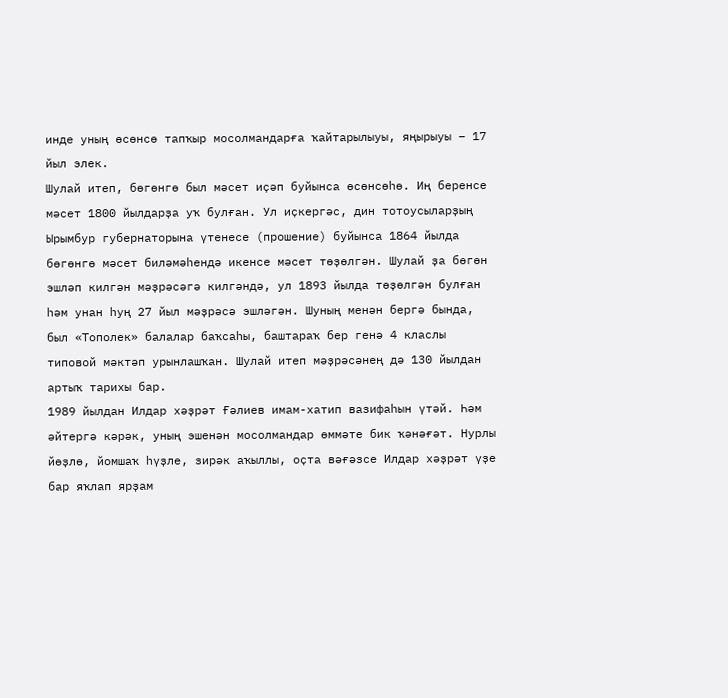инде уның өсөнсө тапҡыр мосолмандарға ҡайтарылыуы, яңырыуы – 17 йыл элек.
Шулай итеп, бөгөнгө был мәсет иҫәп буйынса өсөнсөһө. Иң беренсе мәсет 1800 йылдарҙа уҡ булған. Ул иҫкергәс, дин тотоусыларҙың Ырымбур губернаторына үтенесе (прошение) буйынса 1864 йылда бөгөнгө мәсет биләмәһендә икенсе мәсет төҙөлгән. Шулай ҙа бөгөн эшләп килгән мәҙрәсәгә килгәндә, ул 1893 йылда төҙөлгән булған һәм унан һуң 27 йыл мәҙрәсә эшләгән. Шуның менән бергә бында, был «Тополек» балалар баҡсаһы, баштараҡ бер генә 4 класлы типовой мәктәп урынлашҡан. Шулай итеп мәҙрәсәнең дә 130 йылдан артыҡ тарихы бар.
1989 йылдан Илдар хәҙрәт Ғәлиев имам-хатип вазифаһын үтәй. Һәм әйтергә кәрәк, уның эшенән мосолмандар өммәте бик ҡәнәғәт. Нурлы йөҙлө, йомшаҡ һүҙле, зирәк аҡыллы, оҫта вәғәзсе Илдар хәҙрәт үҙе бар яҡлап ярҙам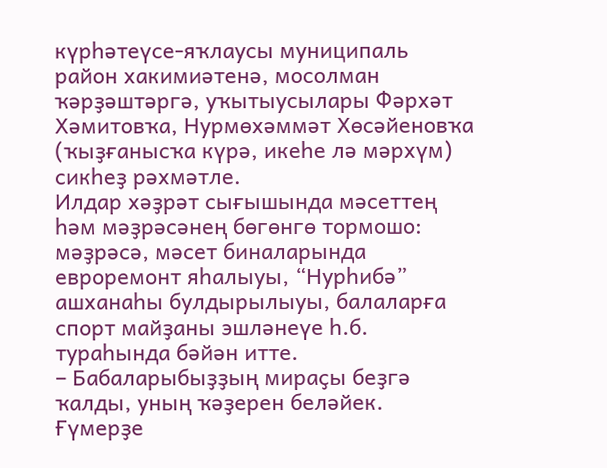күрһәтеүсе-яҡлаусы муниципаль район хакимиәтенә, мосолман ҡәрҙәштәргә, уҡытыусылары Фәрхәт Хәмитовҡа, Нурмөхәммәт Хөсәйеновҡа (ҡыҙғанысҡа күрә, икеһе лә мәрхүм) сикһеҙ рәхмәтле.
Илдар хәҙрәт сығышында мәсеттең һәм мәҙрәсәнең бөгөнгө тормошо: мәҙрәсә, мәсет биналарында евроремонт яһалыуы, “Нурһибә” ашханаһы булдырылыуы, балаларға спорт майҙаны эшләнеүе һ.б. тураһында бәйән итте.
– Бабаларыбыҙҙың мираҫы беҙгә ҡалды, уның ҡәҙерен беләйек. Ғүмерҙе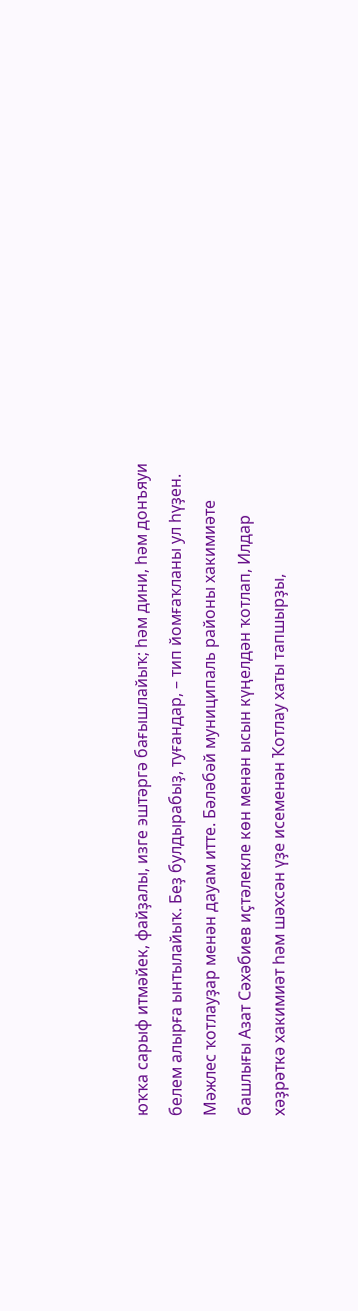юҡҡа сарыф итмәйек, файҙалы, изге эштәргә бағышлайыҡ; һәм дини, һәм донъяуи белем алырға ынтылайыҡ. Беҙ булдырабыҙ, туғандар, – тип йомғаҡланы ул һүҙен.
Мәжлес ҡотлауҙар менән дауам итте. Бәләбәй муниципаль районы хакимиәте башлығы Азат Сәхәбиев иҫтәлекле көн менән ысын күңелдән ҡотлап, Илдар хәҙрәткә хакимиәт һәм шәхсән үҙе исеменән Ҡотлау хаты тапшырҙы,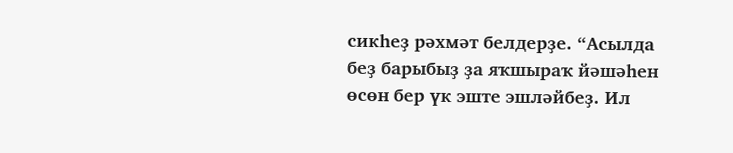сикһеҙ рәхмәт белдерҙе. “Асылда беҙ барыбыҙ ҙа яҡшыраҡ йәшәһен өсөн бер үк эште эшләйбеҙ. Ил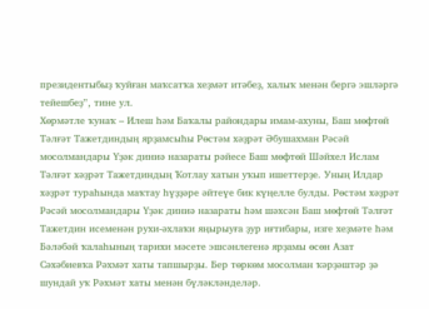президентыбыҙ ҡуйған маҡсатҡа хеҙмәт итәбеҙ, халыҡ менән бергә эшләргә тейешбеҙ”, тине ул.
Хөрмәтле ҡунаҡ – Илеш һәм Баҡалы райондары имам-ахуны, Баш мөфтөй Тәлғәт Тажетдиндың ярҙамсыһы Рөстәм хәҙрәт Әбушахман Рәсәй мосолмандары Үҙәк диниә назараты рәйесе Баш мөфтөй Шәйхел Ислам Тәлғәт хәҙрәт Тажетдиндың Ҡотлау хатын уҡып ишеттерҙе. Уның Илдар хәҙрәт тураһында маҡтау һүҙҙәре әйтеүе бик күңелле булды. Рөстәм хәҙрәт Рәсәй мосолмандары Үҙәк диниә назараты һәм шәхсән Баш мөфтөй Тәлғәт Тажетдин исеменән рухи-әхлаҡи яңырыуға ҙур иғтибары, изге хеҙмәте һәм Бәләбәй ҡалаһының тарихи мәсете эшсәнлегенә ярҙамы өсөн Азат Сәхәбиевҡа Рәхмәт хаты тапшырҙы. Бер төркөм мосолман ҡәрҙәштәр ҙә шундай уҡ Рәхмәт хаты менән бүләкләнделәр.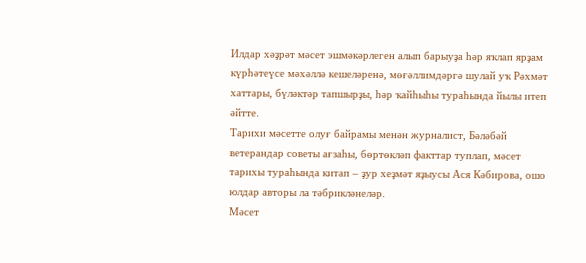Илдар хәҙрәт мәсет эшмәкәрлеген алып барыуҙа һәр яҡлап ярҙам күрһәтеүсе мәхәллә кешеләренә, мөғәллимдәргә шулай уҡ Рәхмәт хаттары, бүләктәр тапшырҙы, һәр ҡайһыһы тураһында йылы итеп әйтте.
Тарихи мәсетте олуғ байрамы менән журналист, Бәләбәй ветерандар советы ағзаһы, бөртөкләп факттар туплап, мәсет тарихы тураһында китап – ҙур хеҙмәт яҙыусы Ася Кәбирова, ошо юлдар авторы ла тәбрикләнеләр.
Мәсет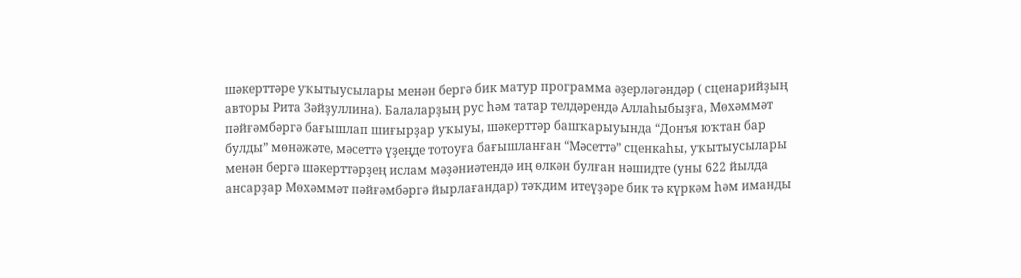шәкерттәре уҡытыусылары менән бергә бик матур программа әҙерләгәндәр ( сценарийҙың авторы Рита Зәйҙуллина). Балаларҙың рус һәм татар телдәрендә Аллаһыбыҙға, Мөхәммәт пәйғәмбәргә бағышлап шиғырҙар уҡыуы, шәкерттәр башҡарыуында “Донъя юҡтан бар булды” мөнәжәте, мәсеттә үҙеңде тотоуға бағышланған “Мәсеттә” сценкаһы, уҡытыусылары менән бергә шәкерттәрҙең ислам мәҙәниәтендә иң өлкән булған нәшидте (уны 622 йылда ансарҙар Мөхәммәт пәйғәмбәргә йырлағандар) тәҡдим итеүҙәре бик тә күркәм һәм иманды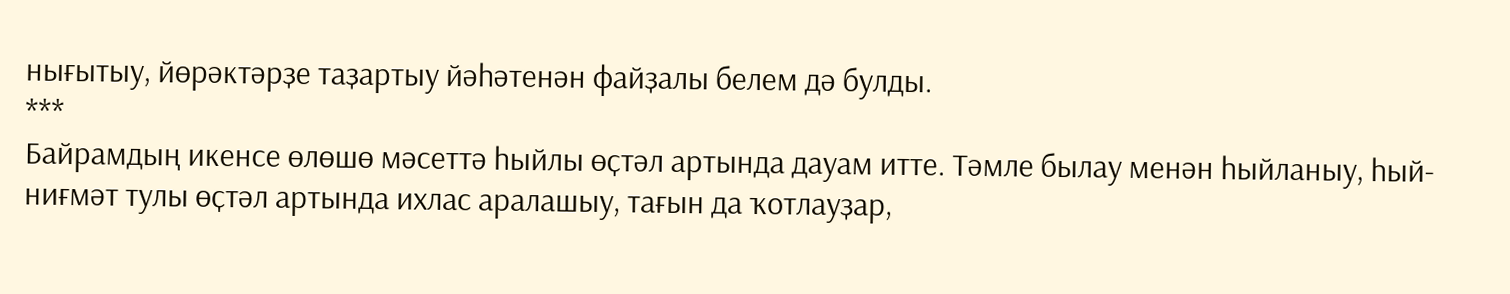нығытыу, йөрәктәрҙе таҙартыу йәһәтенән файҙалы белем дә булды.
***
Байрамдың икенсе өлөшө мәсеттә һыйлы өҫтәл артында дауам итте. Тәмле былау менән һыйланыу, һый-ниғмәт тулы өҫтәл артында ихлас аралашыу, тағын да ҡотлауҙар,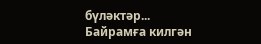бүләктәр...
Байрамға килгән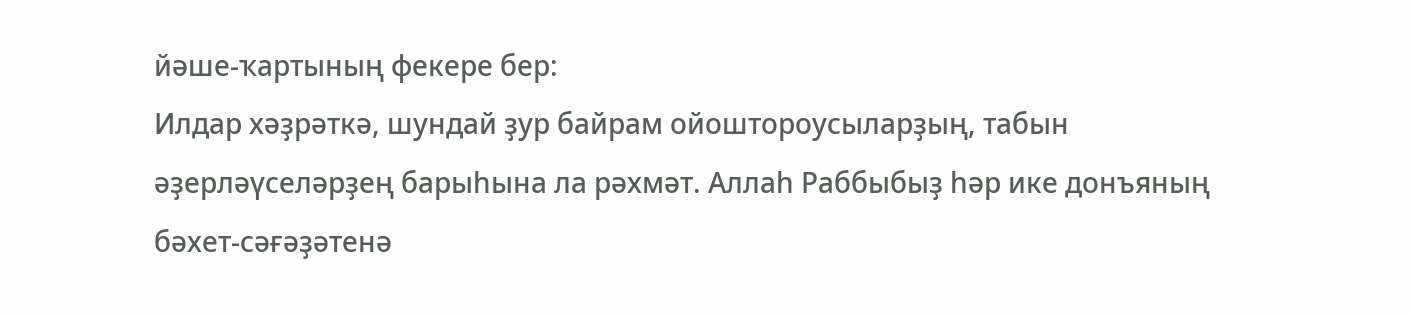йәше-ҡартының фекере бер:
Илдар хәҙрәткә, шундай ҙур байрам ойоштороусыларҙың, табын әҙерләүселәрҙең барыһына ла рәхмәт. Аллаһ Раббыбыҙ һәр ике донъяның бәхет-сәғәҙәтенә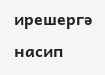ирешергә насип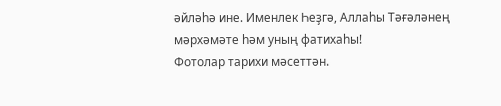әйләһә ине. Именлек Һеҙгә, Аллаһы Тәғәләнең мәрхәмәте һәм уның фатихаһы!
Фотолар тарихи мәсеттән.